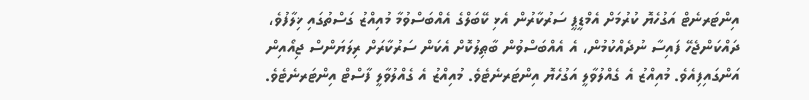އިންޓަރނެޓް އަގުހެޔޮ ކުރުމަށް އެމްޑީޕީ ސަރުކާރުން އެޅި ކޭބަލްގެ އެއްބަސްވުމާ މުއިއްޒު ގަސްތުގައި ޚިލާފުވެ، ދައްކަންޖެހޭ ފައިސާ ނުދެއްކުމުން، އެ އެއްބަސްވުން ބާޠިލުކޮށް އެކަން ސަރުކާރަށް ރިލަޔަންސް ޖިއޯއިން އަންގައިފިއެވެ. މުއިއްޒު އެ ގެއްލުވާލީ އަގުހެޔޮ އިންޓަރނެޓެވެ. މުއިއްޒު އެ ގެއްލުވާލީ ފާސްޓް އިންޓަރނެޓެވެ.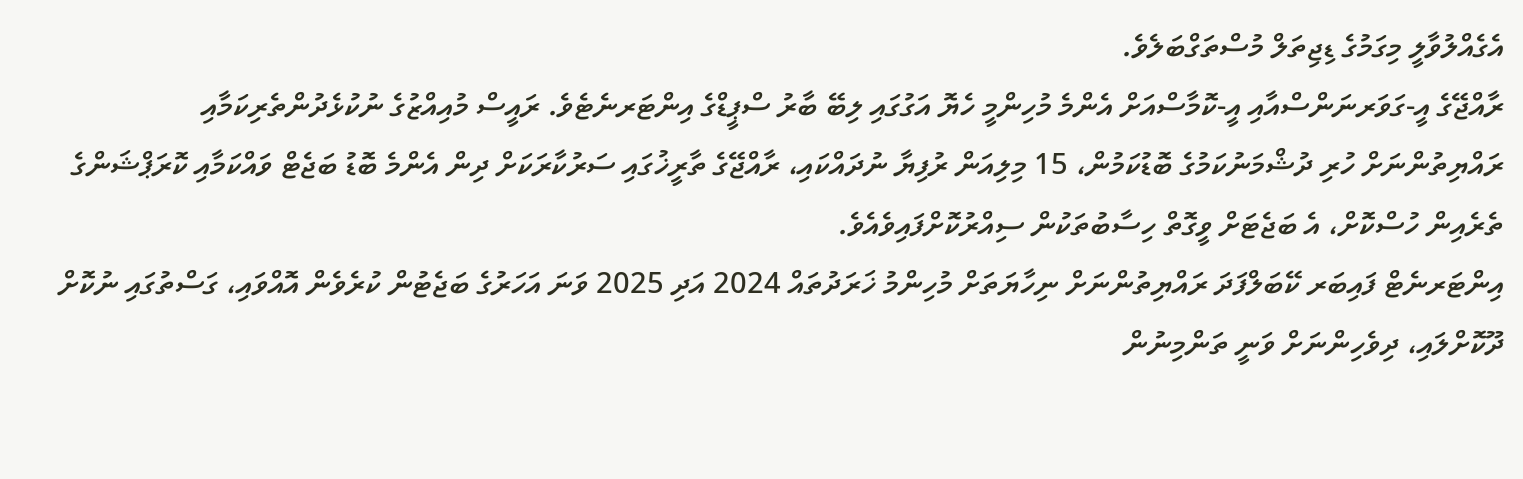އެގެއްލުވާލީ މިގަމުގެ ޑިޖިތަލް މުސްތަގްބަލެވެ.
ރާއްޖޭގެ އީ-ގަވަރނަންސްއާއި އީ-ކޮމާސްއަށް އެންމެ މުހިންމީ ހެޔޮ އަގުގައި ލިބޭ ބާރު ސްޕީޑްގެ އިންޓަރނެޓެވެ. ރައީސް މުއިއްޒުގެ ނުކުޅެދުންތެރިކަމާއި ރައްޔިތުންނަށް ހުރި ދުޝްމަނުކަމުގެ ބޮޑުކަމުން، 15 މިލިއަން ރުފިޔާ ނުދައްކައި، ރާއްޖޭގެ ތާރީޚުގައި ސަރުކާރަކަށް ދިން އެންމެ ބޮޑު ބަޖެޓް ވައްކަމާއި ކޮރަޕްޝަންގެ ތެރެއިން ހުސްކޮށް، އެ ބަޖެޓަށް ވީގޮތް ހިސާބުތަކުން ސިއްރުކޮށްފައިވެއެވެ.
އިންޓަރނެޓް ފައިބަރ ކޭބަލްފަދަ ރައްޔިތުންނަށް ނިހާޔަތަށް މުހިންމު ޚަރަދުތައް 2024 އަދި 2025 ވަނަ އަހަރުގެ ބަޖެޓުން ކުރެވެން އޮއްވައި، ގަސްތުގައި ނުކޮށް ދޫކޮށްލައި، ދިވެހިންނަށް ވަނީ ތަންމިނުން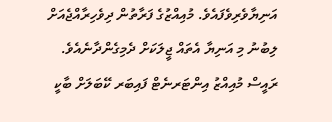އަނިޔާވެރިވެފައެވެ. މުއިއްޒުގެ ފަރާތުން ދިވެހިރާއްޖެއަށް ލިބުނު މި އަނިޔާ އެތައް ޖީލަކަށް ދެމިގެންދާނެއެވެ.
ރައީސް މުއިއްޒު އިންޓަރނެޓް ފައިބަރ ކޭބަލަށް ބާކީ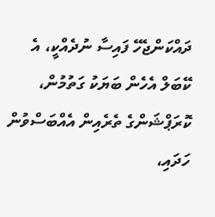ދައްކަންޖެހޭ ފައިސާ ނުދެއްކީ، އެ ކޭބަލް އެހެން ބަޔަކު ގަތުމުން، ކޮރަޕްޝަންގެ ތެރެއިން އެއްބަސްވުން ހަދައި،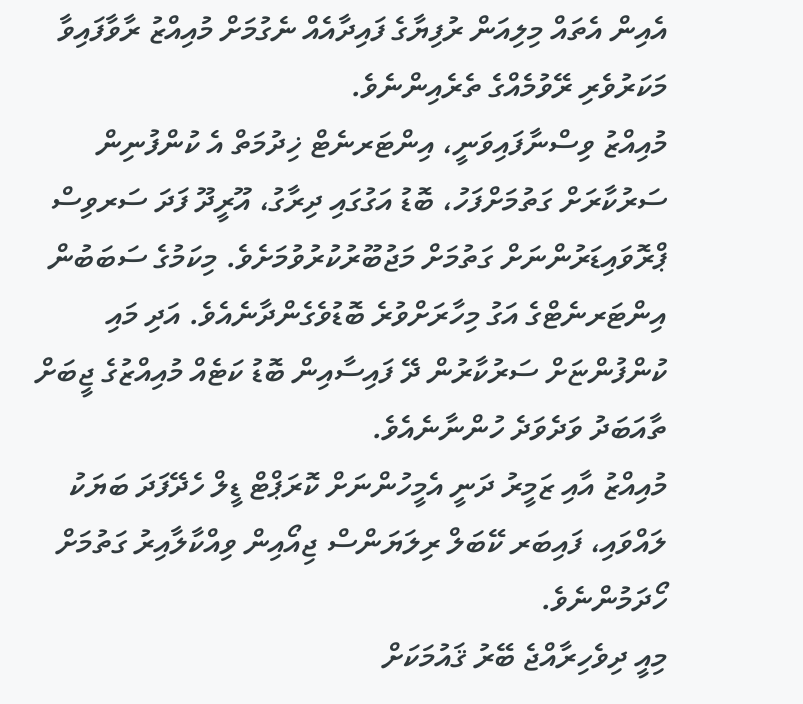އެއިން އެތައް މިލިއަން ރުފިޔާގެ ފައިދާއެއް ނެގުމަށް މުއިއްޒު ރާވާފައިވާ މަކަރުވެރި ރޭވުމެއްގެ ތެރެއިންނެވެ.
މުއިއްޒު ވިސްނާފައިވަނީ، އިންޓަރނެޓް ޚިދުމަތް އެ ކުންފުނިން ސަރުކާރަށް ގަތުމަށްފަހު، ބޮޑު އަގުގައި ދިރާގު، އޫރީދޫ ފަދަ ސަރވިސް ޕްރޮވައިޑަރުންނަށް ގަތުމަށް މަޖުބޫރުކުރުވުމަށެވެ. މިކަމުގެ ސަބަބުން އިންޓަރނެޓްގެ އަގު މިހާރަށްވުރެ ބޮޑުވެގެންދާނެއެވެ. އަދި މައި ކުންފުންޏަށް ސަރުކާރުން ދޭ ފައިސާއިން ބޮޑު ކަޓެއް މުއިއްޒުގެ ޖީބަށް ތާއަބަދު ވަދެވަދެ ހުންނާނެއެވެ.
މުއިއްޒު އާއި ޒަމީރު ދަނީ އެމީހުންނަށް ކޮރަޕްޓް ޑީލް ހެދޭފަދަ ބަޔަކު ލައްވައި، ފައިބަރ ކޭބަލް ރިލަޔަންސް ޖިއޯއިން ވިއްކާލާއިރު ގަތުމަށް ހޯދަމުންނެވެ.
މިއީ ދިވެހިރާއްޖެ ބޭރު ޤައުމަކަށް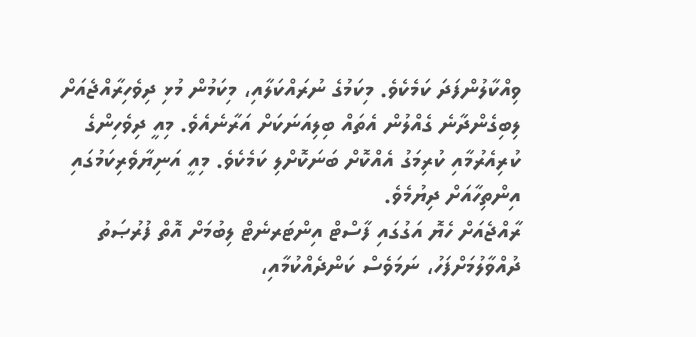ވިއްކާލުންފަދަ ކަމެކެވެ. މިކަމުގެ ނުރައްކަލާއި، މިކަމުން މުޅި ދިވެހިރާއްޖެއަށް ލިބިގެންދާނެ ގެއްލުން އެތައް ބިލިއަނަކަށް އަރާނެއެވެ. މިއީ ދިވެހިންގެ ކުރިއެރުމާއި ކުރިމަގު އެއްކޮށް ބަނަކޮށްލި ކަމެކެވެ. މިއީ އަނިޔާވެރިކަމުގައި އިންތިހާއަށް ދިޔުމެވެ.
ރާއްޖެއަށް ހެޔޮ އަގުގައި ފާސްޓް އިންޓަރނެޓް ލިބުމަށް އޮތް ފުރުޞަތު ދުއްވާލުމަށްފަހު، ނަމަވެސް ކަންދެއްކުމާއި،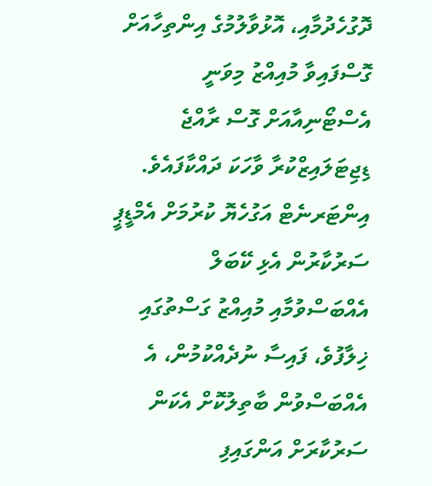ދޮގުހެދުމާއި، އޮޅުވާލުމުގެ އިންތިހާއަށް ގޮސްފައިވާ މުއިއްޒު މިވަނީ އެސްޓޯނިއާއަށް ގޮސް ރާއްޖެ ޑިޖިޓަލައިޒްކުރާ ވާހަކަ ދައްކާފައެވެ.
އިންޓަރނެޓް އަގުހެޔޮ ކުރުމަށް އެމްޑީޕީ ސަރުކާރުން އެޅި ކޭބަލް އެއްބަސްވުމާއި މުއިއްޒު ގަސްތުގައި ޚިލާފުވެ، ފައިސާ ނުދެއްކުމުން، އެ އެއްބަސްވުން ބާތިލުކޮށް އެކަން ސަރުކާރަށް އަންގައިފި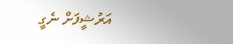އަރުޝީފަށް ނެގީ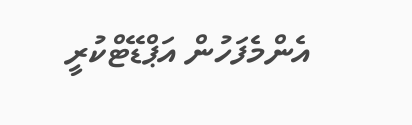އެންމެފަހުން އަޕްޑޭޓްކުރީ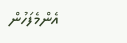އެންމެފަހުން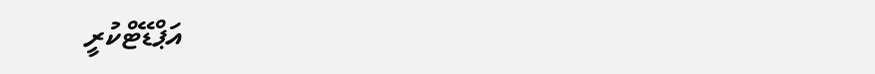އަޕްޑޭޓްކުރީ